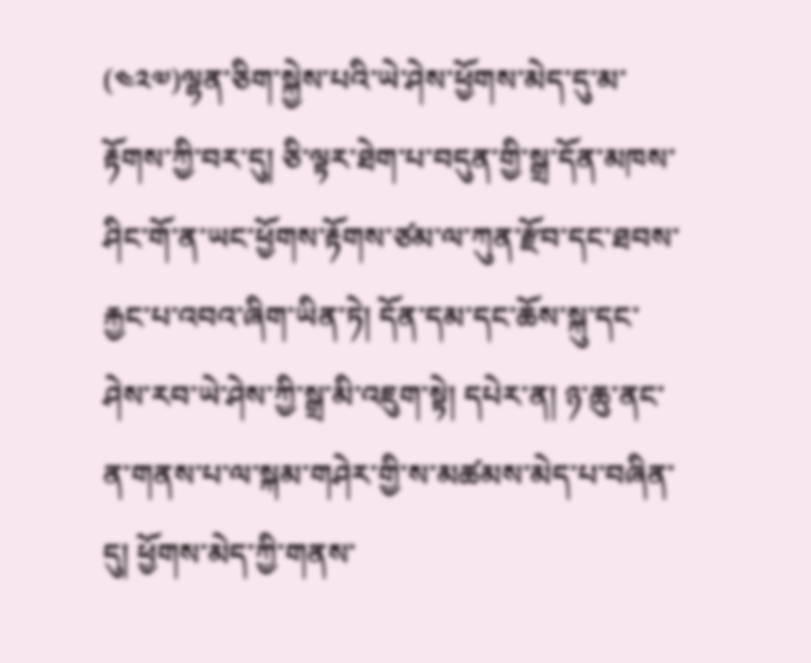(༤༢༧)ལྷན་ཅིག་སྐྱེས་པའི་ཡེ་ཤེས་ཕྱོགས་མེད་དུ་མ་རྟོགས་ཀྱི་བར་དུ། ཅི་ལྟར་ཐེག་པ་བདུན་གྱི་སྒྲ་དོན་མཁས་ཤིང་གོ་ན་ཡང་ཕྱོགས་རྟོགས་ཙམ་ལ་ཀུན་རྫོབ་དང་ཐབས་རྐྱང་པ་འབའ་ཞིག་ཡིན་ཏེ། དོན་དམ་དང་ཆོས་སྐུ་དང་ཤེས་རབ་ཡེ་ཤེས་ཀྱི་སྒྲ་མི་འཇུག་སྟེ། དཔེར་ན། ཉ་ཆུ་ནང་ན་གནས་པ་ལ་སྐམ་གཤེར་གྱི་ས་མཚམས་མེད་པ་བཞིན་དུ། ཕྱོགས་མེད་ཀྱི་གནས་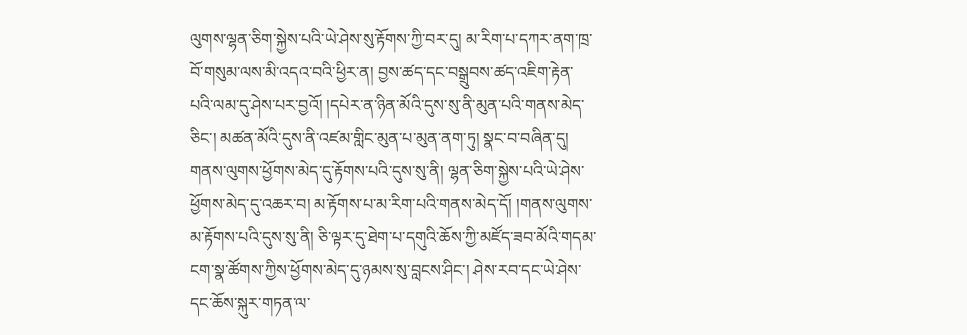ལུགས་ལྷན་ཅིག་སྐྱེས་པའི་ཡེ་ཤེས་སུ་རྟོགས་ཀྱི་བར་དུ། མ་རིག་པ་དཀར་ནག་ཁྲ་བོ་གསུམ་ལས་མི་འདའ་བའི་ཕྱིར་ན། བྱས་ཚད་དང་བསྒྲུབས་ཚད་འཇིག་རྟེན་པའི་ལམ་དུ་ཤེས་པར་བྱའོ། །དཔེར་ན་ཉིན་མོའི་དུས་སུ་ནི་མུན་པའི་གནས་མེད་ཅིང་། མཚན་མོའི་དུས་ནི་འཛམ་གླིང་མུན་པ་མུན་ནག་ཏུ། སྣང་བ་བཞིན་དུ། གནས་ལུགས་ཕྱོགས་མེད་དུ་རྟོགས་པའི་དུས་སུ་ནི། ལྷན་ཅིག་སྐྱེས་པའི་ཡེ་ཤེས་ཕྱོགས་མེད་དུ་འཆར་བ། མ་རྟོགས་པ་མ་རིག་པའི་གནས་མེད་དོ། །གནས་ལུགས་མ་རྟོགས་པའི་དུས་སུ་ནི། ཅི་ལྟར་དུ་ཐེག་པ་དགུའི་ཆོས་ཀྱི་མཛོད་ཟབ་མོའི་གདམ་ངག་སྣ་ཚོགས་ཀྱིས་ཕྱོགས་མེད་དུ་ཉམས་སུ་བླངས་ཤིང་། ཤེས་རབ་དང་ཡེ་ཤེས་དང་ཆོས་སྐུར་གཏན་ལ་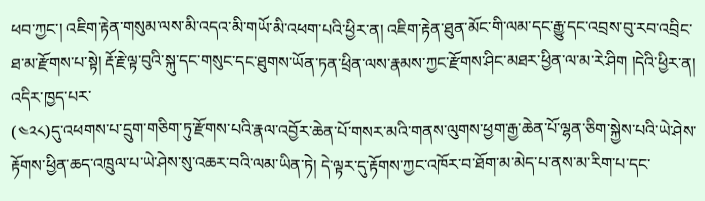ཕབ་ཀྱང་། འཇིག་རྟེན་གསུམ་ལས་མི་འདའ་མི་གཡོ་མི་འཕག་པའི་ཕྱིར་ན། འཇིག་རྟེན་ཐུན་མོང་གི་ལམ་དང་རྒྱུ་དང་འབྲས་བུ་རབ་འབྲིང་ཐ་མ་རྫོགས་པ་སྟེ། རྡོ་རྗེ་ལྟ་བུའི་སྐུ་དང་གསུང་དང་ཐུགས་ཡོན་ཏན་ཕྲིན་ལས་རྣམས་ཀྱང་རྫོགས་ཤིང་མཐར་ཕྱིན་ལ་མ་རེ་ཤིག །དེའི་ཕྱིར་ན། འདིར་ཁྱད་པར་
(༤༢༨)དུ་འཕགས་པ་དྲུག་གཅིག་ཏུ་རྫོགས་པའི་རྣལ་འབྱོར་ཆེན་པོ་གསར་མའི་གནས་ལུགས་ཕྱག་རྒྱ་ཆེན་པོ་ལྷན་ཅིག་སྐྱེས་པའི་ཡེ་ཤེས་རྟོགས་ཕྱིན་ཆད་འཁྲུལ་པ་ཡེ་ཤེས་སུ་འཆར་བའི་ལམ་ཡིན་ཏེ། དེ་ལྟར་དུ་རྟོགས་ཀྱང་འཁོར་བ་ཐོག་མ་མེད་པ་ནས་མ་རིག་པ་དང་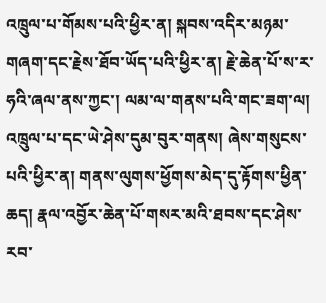འཁྲུལ་པ་གོམས་པའི་ཕྱིར་ན། སྐབས་འདིར་མཉམ་གཞག་དང་རྗེས་ཐོབ་ཡོད་པའི་ཕྱིར་ན། རྗེ་ཆེན་པོ་ས་ར་ཧའི་ཞལ་ནས་ཀྱང་། ལམ་ལ་གནས་པའི་གང་ཟག་ལ། འཁྲུལ་པ་དང་ཡེ་ཤེས་དུམ་བུར་གནས། ཞེས་གསུངས་པའི་ཕྱིར་ན། གནས་ལུགས་ཕྱོགས་མེད་དུ་རྟོགས་ཕྱིན་ཆད། རྣལ་འབྱོར་ཆེན་པོ་གསར་མའི་ཐབས་དང་ཤེས་རབ་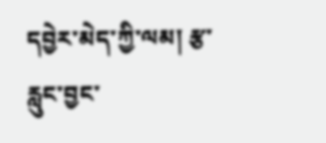དབྱེར་མེད་ཀྱི་ལམ། རྩ་རླུང་བྱང་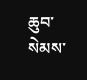ཆུབ་སེམས་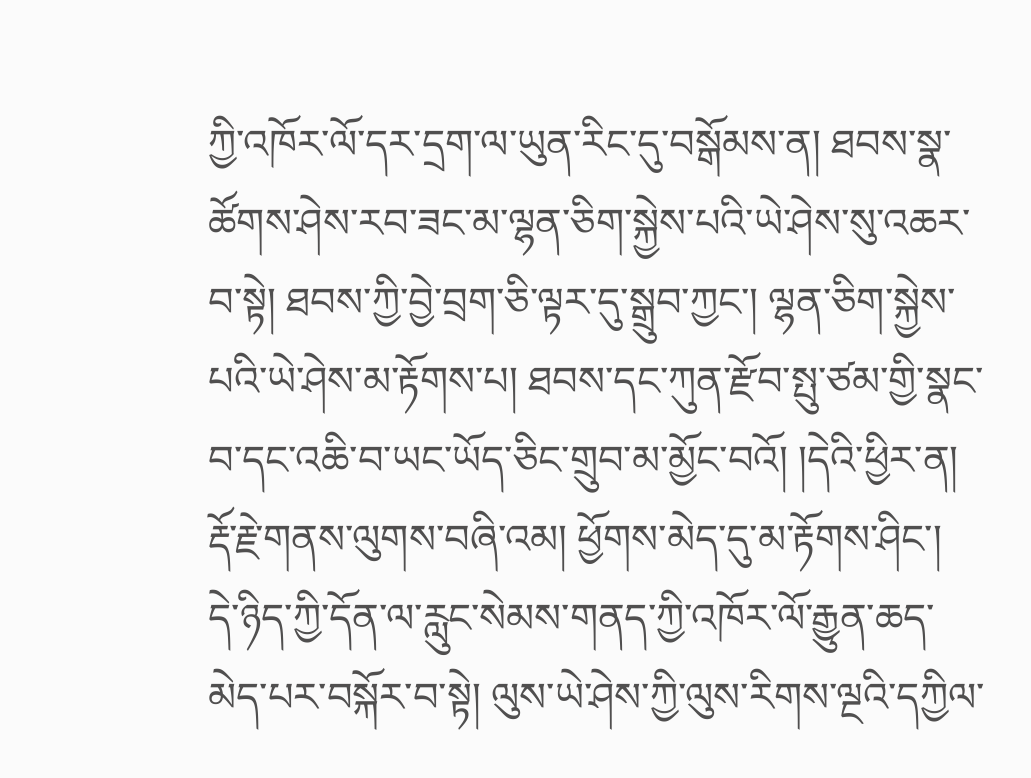ཀྱི་འཁོར་ལོ་དར་དྲག་ལ་ཡུན་རིང་དུ་བསྒོམས་ན། ཐབས་སྣ་ཚོགས་ཤེས་རབ་ཟང་མ་ལྷན་ཅིག་སྐྱེས་པའི་ཡེ་ཤེས་སུ་འཆར་བ་སྟེ། ཐབས་ཀྱི་བྱེ་བྲག་ཅི་ལྟར་དུ་སྒྲུབ་ཀྱང་། ལྷན་ཅིག་སྐྱེས་པའི་ཡེ་ཤེས་མ་རྟོགས་པ། ཐབས་དང་ཀུན་རྫོབ་སྤུ་ཙམ་གྱི་སྣང་བ་དང་འཆི་བ་ཡང་ཡོད་ཅིང་གྲུབ་མ་མྱོང་བའོ། །དེའི་ཕྱིར་ན། རྡོ་རྗེ་གནས་ལུགས་བཞི་འམ། ཕྱོགས་མེད་དུ་མ་རྟོགས་ཤིང་། དེ་ཉིད་ཀྱི་དོན་ལ་རླུང་སེམས་གནད་ཀྱི་འཁོར་ལོ་རྒྱུན་ཆད་མེད་པར་བསྐོར་བ་སྟེ། ལུས་ཡེ་ཤེས་ཀྱི་ལུས་རིགས་ལྔའི་དཀྱིལ་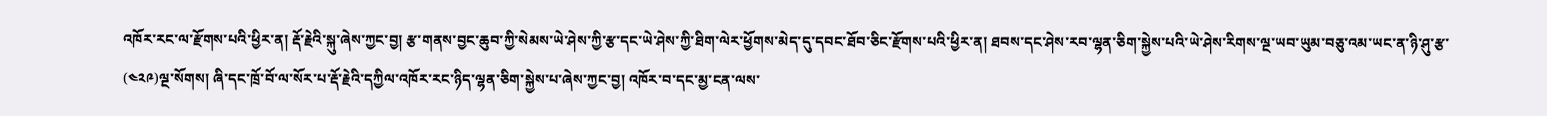འཁོར་རང་ལ་རྫོགས་པའི་ཕྱིར་ན། རྡོ་རྗེའི་སྐུ་ཞེས་ཀྱང་བྱ། རྩ་གནས་བྱང་ཆུབ་ཀྱི་སེམས་ཡེ་ཤེས་ཀྱི་རྩ་དང་ཡེ་ཤེས་ཀྱི་ཐིག་ལེར་ཕྱོགས་མེད་དུ་དབང་ཐོབ་ཅིང་རྫོགས་པའི་ཕྱིར་ན། ཐབས་དང་ཤེས་རབ་ལྷན་ཅིག་སྐྱེས་པའི་ཡེ་ཤེས་རིགས་ལྔ་ཡབ་ཡུམ་བཅུ་འམ་ཡང་ན་ཉི་ཤུ་རྩ་
(༤༢༩)ལྔ་སོགས། ཞི་དང་ཁྲོ་བོ་ལ་སོར་པ་རྡོ་རྗེའི་དཀྱིལ་འཁོར་རང་ཉིད་ལྷན་ཅིག་སྐྱེས་པ་ཞེས་ཀྱང་བྱ། འཁོར་བ་དང་མྱ་ངན་ལས་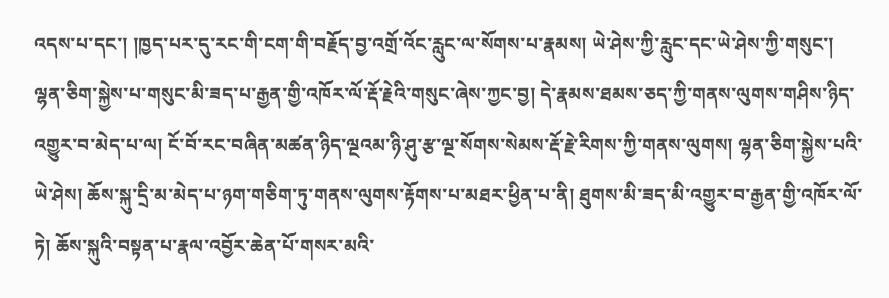འདས་པ་དང་། །ཁྱད་པར་དུ་རང་གི་ངག་གི་བརྗོད་བྱ་འགྲོ་འོང་རླུང་ལ་སོགས་པ་རྣམས། ཡེ་ཤེས་ཀྱི་རླུང་དང་ཡེ་ཤེས་ཀྱི་གསུང་། ལྷན་ཅིག་སྐྱེས་པ་གསུང་མི་ཟད་པ་རྒྱན་གྱི་འཁོར་ལོ་རྡོ་རྗེའི་གསུང་ཞེས་ཀྱང་བྱ། དེ་རྣམས་ཐམས་ཅད་ཀྱི་གནས་ལུགས་གཤིས་ཉིད་འགྱུར་བ་མེད་པ་ལ། ངོ་བོ་རང་བཞིན་མཚན་ཉིད་ལྔའམ་ཉི་ཤུ་རྩ་ལྔ་སོགས་སེམས་རྡོ་རྗེ་རིགས་ཀྱི་གནས་ལུགས། ལྷན་ཅིག་སྐྱེས་པའི་ཡེ་ཤེས། ཆོས་སྐུ་དྲི་མ་མེད་པ་ཉག་གཅིག་ཏུ་གནས་ལུགས་རྟོགས་པ་མཐར་ཕྱིན་པ་ནི། ཐུགས་མི་ཟད་མི་འགྱུར་བ་རྒྱན་གྱི་འཁོར་ལོ་ཏེ། ཆོས་སྐུའི་བསྟན་པ་རྣལ་འབྱོར་ཆེན་པོ་གསར་མའི་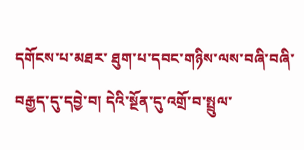དགོངས་པ་མཐར་ ཐུག་པ་དབང་གཉིས་ལས་བཞི་བཞི་བརྒྱད་དུ་དབྱེ་བ། དེའི་སྔོན་དུ་འགྲོ་བ་སྤྲུལ་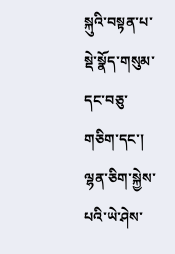སྐུའི་བསྟན་པ་སྡེ་སྣོད་གསུམ་དང་བཅུ་གཅིག་དང་། ལྷན་ཅིག་སྐྱེས་པའི་ཡེ་ཤེས་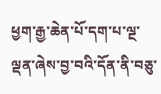ཕྱག་རྒྱ་ཆེན་པོ་དག་པ་ལྔ་ལྡན་ཞེས་བྱ་བའི་དོན་ནི་བཅུ་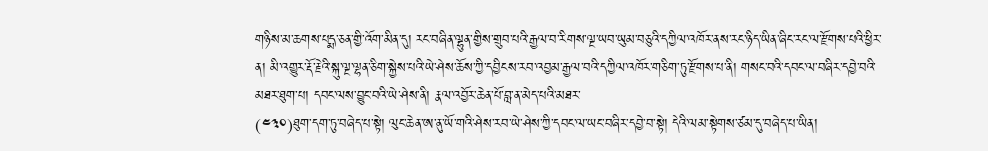གཉིས་མ་ཆགས་པདྨ་ཅན་གྱི་འོག་མིན་དུ། རང་བཞིན་ལྷུན་གྱིས་གྲུབ་པའི་རྒྱལ་བ་རིགས་ལྔ་ཡབ་ཡུམ་བཅུའི་དཀྱིལ་འཁོར་ནས་རང་ཉིད་ཡིན་ཞིང་རང་ལ་རྫོགས་པའི་ཕྱིར་ན། མི་འགྱུར་རྡོ་རྗེའི་སྐུ་ལྔ་ལྷན་ཅིག་སྐྱེས་པའི་ཡེ་ཤེས་ཆོས་ཀྱི་དབྱིངས་རབ་འབྱམ་རྒྱལ་བའི་དཀྱིལ་འཁོར་གཅིག་ཏུ་རྫོགས་པ་ནི། གསང་བའི་དབང་ལ་བཞིར་དབྱེ་བའི་མཐར་ཐུག་པ། དབང་ལས་བྱུང་བའི་ཡེ་ཤེས་ནི། རྣལ་འབྱོར་ཆེན་པོ་བླ་ན་མེད་པའི་མཐར་
(༤༣༠)ཐུག་དག་ཏུ་བཞེད་པ་སྟེ། ལུང་ཆེན་ཨ་ནུ་ཡོ་གའི་ཤེས་རབ་ཡེ་ཤེས་ཀྱི་དབང་ལ་ཡང་བཞིར་དབྱེ་བ་སྟེ། དེའི་ལམ་སྟེགས་ཙམ་དུ་བཞེད་པ་ཡིན།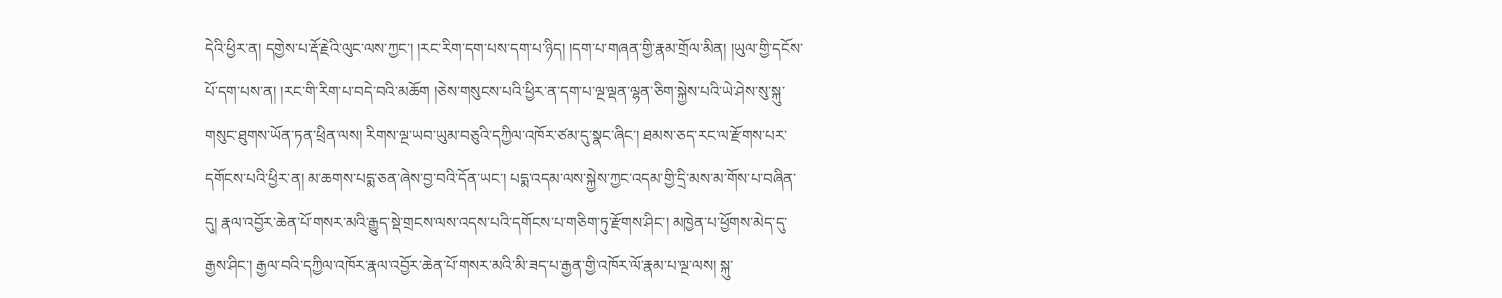དེའི་ཕྱིར་ན། དགྱེས་པ་རྡོ་རྗེའི་ལུང་ལས་ཀྱང་། །རང་རིག་དག་པས་དག་པ་ཉིད། །དག་པ་གཞན་གྱི་རྣམ་གྲོལ་མིན། །ཡུལ་གྱི་དངོས་པོ་དག་པས་ན། །རང་གི་རིག་པ་བདེ་བའི་མཆོག །ཅེས་གསུངས་པའི་ཕྱིར་ན་དག་པ་ལྔ་ལྡན་ལྷན་ཅིག་སྐྱེས་པའི་ཡེ་ཤེས་སུ་སྐུ་གསུང་ཐུགས་ཡོན་ཏན་ཕྲིན་ལས། རིགས་ལྔ་ཡབ་ཡུམ་བཅུའི་དཀྱིལ་འཁོར་ཙམ་དུ་སྣང་ཞིང་། ཐམས་ཅད་རང་ལ་རྫོགས་པར་དགོངས་པའི་ཕྱིར་ན། མ་ཆགས་པདྨ་ཅན་ཞེས་བྱ་བའི་དོན་ཡང་། པདྨ་འདམ་ལས་སྐྱེས་ཀྱང་འདམ་གྱི་དྲི་མས་མ་གོས་པ་བཞིན་དུ། རྣལ་འབྱོར་ཆེན་པོ་གསར་མའི་རྒྱུད་སྡེ་གྲངས་ལས་འདས་པའི་དགོངས་པ་གཅིག་ཏུ་རྫོགས་ཤིང་། མཁྱེན་པ་ཕྱོགས་མེད་དུ་རྒྱས་ཤིང་། རྒྱལ་བའི་དཀྱིལ་འཁོར་རྣལ་འབྱོར་ཆེན་པོ་གསར་མའི་མི་ཟད་པ་རྒྱན་གྱི་འཁོར་ལོ་རྣམ་པ་ལྔ་ལས། སྐུ་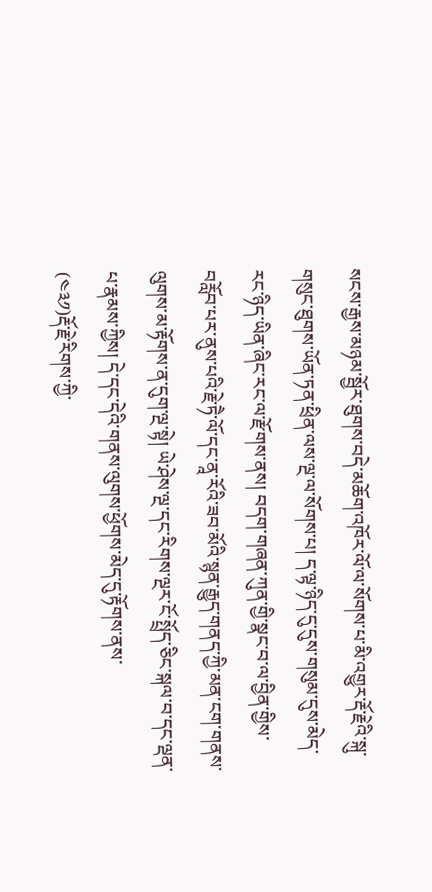སངས་རྒྱས་མཉམ་སྦྱོར་ཐུགས་བདེ་མཆོག་འཁོར་ལོ་ལ་སོགས་པ་མི་འགྱུར་རྡོ་རྗེའི་སྐུ་གསུང་ཐུགས་ཡོན་ཏན་ཕྲིན་ལས་ལྔ་ལ་སོགས་པ། ད་ལྟ་ཉིད་དུ་དུས་གསུམ་དུས་མེད་རང་ཉིད་ཡིན་ཞིང་རང་ལ་རྫོགས་ནས། བདག་གཞན་ཀུན་གྱི་སྣང་བ་ལ་བྱིན་གྱིས་བརློབ་པར་ནུས་པའི་རྗེ་ཏཻ་ལོ་དང་ནཱ་རོའི་ཟབ་མོའི་སྙན་རྒྱུད་གནད་ཀྱི་མན་ངག་གནས་ལུགས་མ་རྟོགས་ན་དུག་ལྔ་སྟེ། ཡེ་ཤེས་ལྔ་དང་རིགས་ལྔར་ངོ་སྤྲོད་ཅིང་སྐལ་བ་དང་ལྡན་པ་རྣམས་ཀྱིས། དེ་དང་དེའི་གནས་ལུགས་ཕྱོགས་མེད་དུ་རྟོགས་ནས་
(༤༣༡)རྡོ་རྗེ་རིགས་ཀྱི་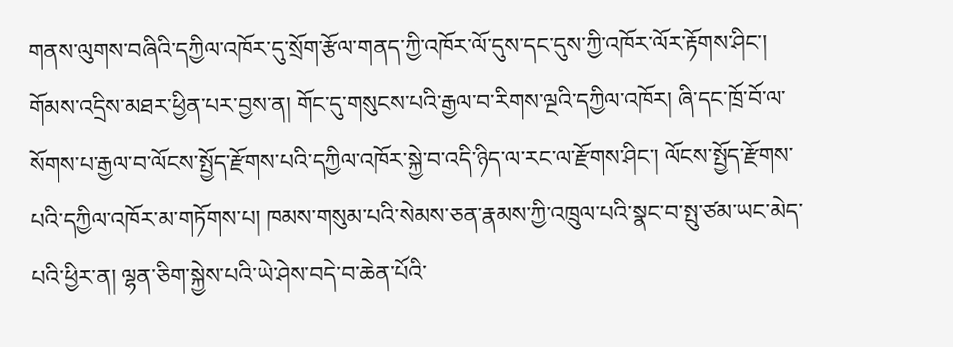གནས་ལུགས་བཞིའི་དཀྱིལ་འཁོར་དུ་སྲོག་རྩོལ་གནད་ཀྱི་འཁོར་ལོ་དུས་དང་དུས་ཀྱི་འཁོར་ལོར་རྟོགས་ཤིང་། གོམས་འདྲིས་མཐར་ཕྱིན་པར་བྱས་ན། གོང་དུ་གསུངས་པའི་རྒྱལ་བ་རིགས་ལྔའི་དཀྱིལ་འཁོར། ཞི་དང་ཁྲོ་བོ་ལ་སོགས་པ་རྒྱལ་བ་ལོངས་སྤྱོད་རྫོགས་པའི་དཀྱིལ་འཁོར་སྐྱེ་བ་འདི་ཉིད་ལ་རང་ལ་རྫོགས་ཤིང་། ལོངས་སྤྱོད་རྫོགས་པའི་དཀྱིལ་འཁོར་མ་གཏོགས་པ། ཁམས་གསུམ་པའི་སེམས་ཅན་རྣམས་ཀྱི་འཁྲུལ་པའི་སྣང་བ་སྤུ་ཙམ་ཡང་མེད་པའི་ཕྱིར་ན། ལྷན་ཅིག་སྐྱེས་པའི་ཡེ་ཤེས་བདེ་བ་ཆེན་པོའི་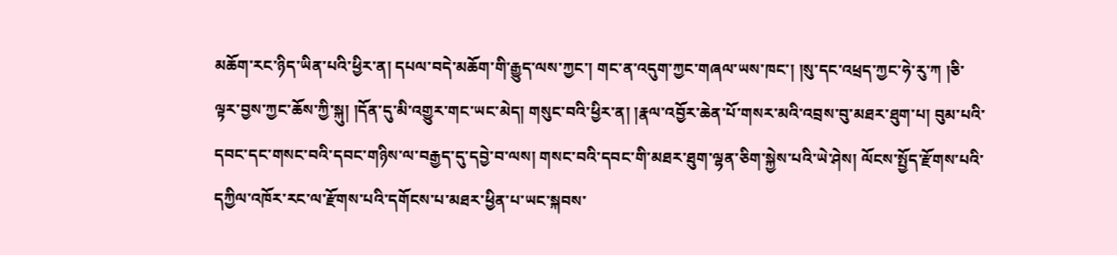མཆོག་རང་ཉིད་ཡིན་པའི་ཕྱིར་ན། དཔལ་བདེ་མཆོག་གི་རྒྱུད་ལས་ཀྱང་། གང་ན་འདུག་ཀྱང་གཞལ་ཡས་ཁང་། །སུ་དང་འཕྲད་ཀྱང་ཧེ་རུ་ཀ །ཅི་ལྟར་བྱས་ཀྱང་ཆོས་ཀྱི་སྐུ། །དོན་དུ་མི་འགྱུར་གང་ཡང་མེད། གསུང་བའི་ཕྱིར་ན། །རྣལ་འབྱོར་ཆེན་པོ་གསར་མའི་འབྲས་བུ་མཐར་ཐུག་པ། བུམ་པའི་དབང་དང་གསང་བའི་དབང་གཉིས་ལ་བརྒྱད་དུ་དབྱེ་བ་ལས། གསང་བའི་དབང་གི་མཐར་ཐུག་ལྷན་ཅིག་སྐྱེས་པའི་ཡེ་ཤེས། ལོངས་སྤྱོད་རྫོགས་པའི་དཀྱིལ་འཁོར་རང་ལ་རྫོགས་པའི་དགོངས་པ་མཐར་ཕྱིན་པ་ཡང་སྐབས་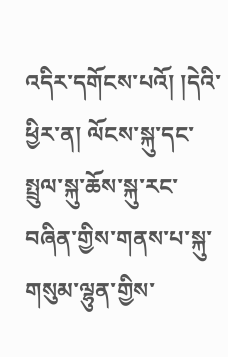འདིར་དགོངས་པའོ། །དེའི་ཕྱིར་ན། ལོངས་སྐུ་དང་སྤྲུལ་སྐུ་ཆོས་སྐུ་རང་བཞིན་གྱིས་གནས་པ་སྐུ་གསུམ་ལྷུན་གྱིས་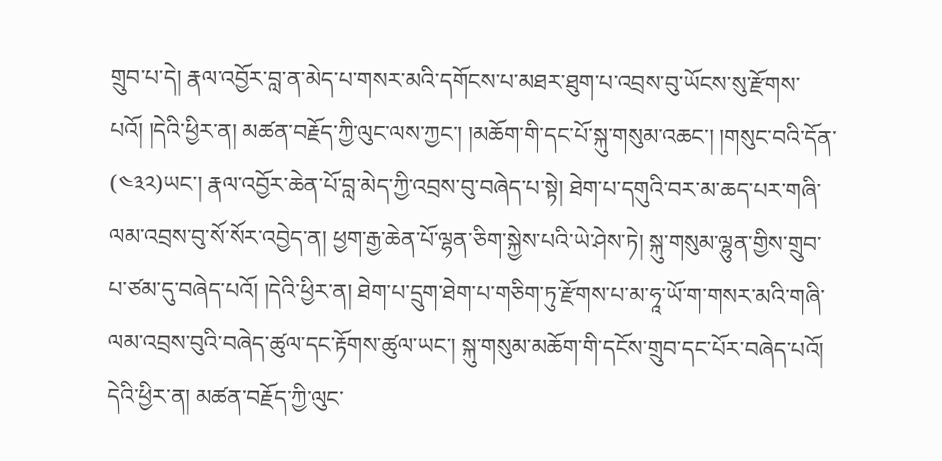གྲུབ་པ་དེ། རྣལ་འབྱོར་བླ་ན་མེད་པ་གསར་མའི་དགོངས་པ་མཐར་ཐུག་པ་འབྲས་བུ་ཡོངས་སུ་རྫོགས་པའོ། །དེའི་ཕྱིར་ན། མཚན་བརྗོད་ཀྱི་ལུང་ལས་ཀྱང་། །མཆོག་གི་དང་པོ་སྐུ་གསུམ་འཆང་། །གསུང་བའི་དོན་
(༤༣༢)ཡང་། རྣལ་འབྱོར་ཆེན་པོ་བླ་མེད་ཀྱི་འབྲས་བུ་བཞེད་པ་སྟེ། ཐེག་པ་དགུའི་བར་མ་ཆད་པར་གཞི་ལམ་འབྲས་བུ་སོ་སོར་འབྱེད་ན། ཕྱག་རྒྱ་ཆེན་པོ་ལྷན་ཅིག་སྐྱེས་པའི་ཡེ་ཤེས་ཏེ། སྐུ་གསུམ་ལྷུན་གྱིས་གྲུབ་པ་ཙམ་དུ་བཞེད་པའོ། །དེའི་ཕྱིར་ན། ཐེག་པ་དྲུག་ཐེག་པ་གཅིག་ཏུ་རྫོགས་པ་མ་ཧཱ་ཡོ་ག་གསར་མའི་གཞི་ལམ་འབྲས་བུའི་བཞེད་ཚུལ་དང་རྟོགས་ཚུལ་ཡང་། སྐུ་གསུམ་མཆོག་གི་དངོས་གྲུབ་དང་པོར་བཞེད་པའོ། དེའི་ཕྱིར་ན། མཚན་བརྗོད་ཀྱི་ལུང་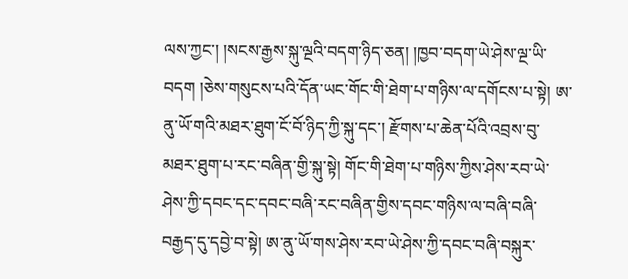ལས་ཀྱང་། །སངས་རྒྱས་སྐུ་ལྔའི་བདག་ཉིད་ཅན། །ཁྱབ་བདག་ཡེ་ཤེས་ལྔ་ཡི་བདག །ཅེས་གསུངས་པའི་དོན་ཡང་གོང་གི་ཐེག་པ་གཉིས་ལ་དགོངས་པ་སྟེ། ཨ་ནུ་ཡོ་གའི་མཐར་ཐུག་ངོ་བོ་ཉིད་ཀྱི་སྐུ་དང་། རྫོགས་པ་ཆེན་པོའི་འབྲས་བུ་མཐར་ཐུག་པ་རང་བཞིན་གྱི་སྐུ་སྟེ། གོང་གི་ཐེག་པ་གཉིས་ཀྱིས་ཤེས་རབ་ཡེ་ཤེས་ཀྱི་དབང་དང་དབང་བཞི་རང་བཞིན་གྱིས་དབང་གཉིས་ལ་བཞི་བཞི་བརྒྱད་དུ་དབྱེ་བ་སྟེ། ཨ་ནུ་ཡོ་གས་ཤེས་རབ་ཡེ་ཤེས་ཀྱི་དབང་བཞི་བསྐུར་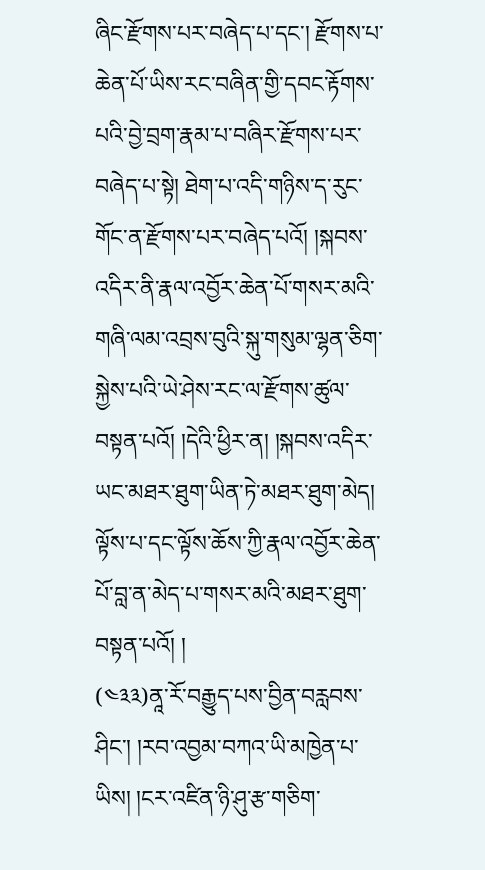ཞིང་རྫོགས་པར་བཞེད་པ་དང་། རྫོགས་པ་ཆེན་པོ་ཡིས་རང་བཞིན་གྱི་དབང་རྟོགས་པའི་བྱེ་བྲག་རྣམ་པ་བཞིར་རྫོགས་པར་བཞེད་པ་སྟེ། ཐེག་པ་འདི་གཉིས་ད་རུང་གོང་ན་རྫོགས་པར་བཞེད་པའོ། །སྐབས་འདིར་ནི་རྣལ་འབྱོར་ཆེན་པོ་གསར་མའི་གཞི་ལམ་འབྲས་བུའི་སྐུ་གསུམ་ལྷན་ཅིག་སྐྱེས་པའི་ཡེ་ཤེས་རང་ལ་རྫོགས་ཚུལ་བསྟན་པའོ། །དེའི་ཕྱིར་ན། །སྐབས་འདིར་ཡང་མཐར་ཐུག་ཡིན་ཏེ་མཐར་ཐུག་མེད། ལྟོས་པ་དང་ལྟོས་ཆོས་ཀྱི་རྣལ་འབྱོར་ཆེན་པོ་བླ་ན་མེད་པ་གསར་མའི་མཐར་ཐུག་བསྟན་པའོ། །
(༤༣༣)ནཱ་རོ་བརྒྱུད་པས་བྱིན་བརླབས་ཤིང་། །རབ་འབྱམ་བཀའ་ཡི་མཁྱེན་པ་ཡིས། །ངར་འཛིན་ཉི་ཤུ་རྩ་གཅིག་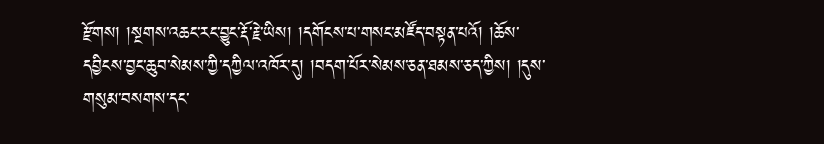རྫོགས། །སྔགས་འཆང་རང་བྱུང་རྡོ་རྗེ་ཡིས། །དགོངས་པ་གསང་མཛོད་བསྟན་པའོ། །ཆོས་དབྱིངས་བྱང་ཆུབ་སེམས་ཀྱི་དཀྱིལ་འཁོར་དུ། །བདག་པོར་སེམས་ཅན་ཐམས་ཅད་ཀྱིས། །དུས་གསུམ་བསགས་དང་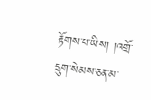རྟོགས་པ་ཡིས། །འགྲོ་དྲུག་སེམས་ཅན་མ་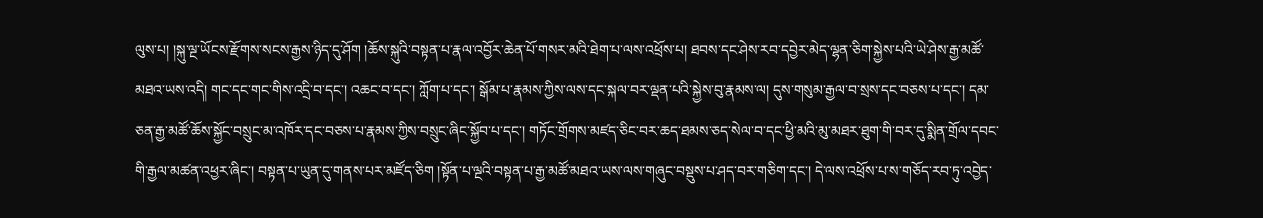ལུས་པ། །སྐུ་ལྔ་ཡོངས་རྫོགས་སངས་རྒྱས་ཉིད་དུ་ཤོག །ཆོས་སྐུའི་བསྟན་པ་རྣལ་འབྱོར་ཆེན་པོ་གསར་མའི་ཐེག་པ་ལས་འཕྲོས་པ། ཐབས་དང་ཤེས་རབ་དབྱེར་མེད་ལྷན་ཅིག་སྐྱེས་པའི་ཡེ་ཤེས་རྒྱ་མཚོ་མཐའ་ཡས་འདི། གང་དང་གང་གིས་འདྲི་བ་དང་། འཆང་བ་དང་། ཀློག་པ་དང་། སྒོམ་པ་རྣམས་ཀྱིས་ལས་དང་སྐལ་བར་ལྡན་པའི་སྐྱེས་བུ་རྣམས་ལ། དུས་གསུམ་རྒྱལ་བ་སྲས་དང་བཅས་པ་དང་། དམ་ཅན་རྒྱ་མཚོ་ཆོས་སྐྱོང་བསྲུང་མ་འཁོར་དང་བཅས་པ་རྣམས་ཀྱིས་བསྲུང་ཞིང་སྐྱོབ་པ་དང་། གཏོང་གྲོགས་མཛད་ཅིང་བར་ཆད་ཐམས་ཅད་སེལ་བ་དང་ཕྱི་མའི་མུ་མཐར་ཐུག་གི་བར་དུ་སྨིན་གྲོལ་དབང་གི་རྒྱལ་མཚན་འཕྱར་ཞིང་། བསྟན་པ་ཡུན་དུ་གནས་པར་མཛོད་ཅིག །སྟོན་པ་ལྔའི་བསྟན་པ་རྒྱ་མཚོ་མཐའ་ཡས་ལས་གཞུང་བསྡུས་པ་ཤད་བར་གཅིག་དང་། དེ་ལས་འཕྲོས་པ་ས་གཅོད་རབ་ཏུ་འབྱེད་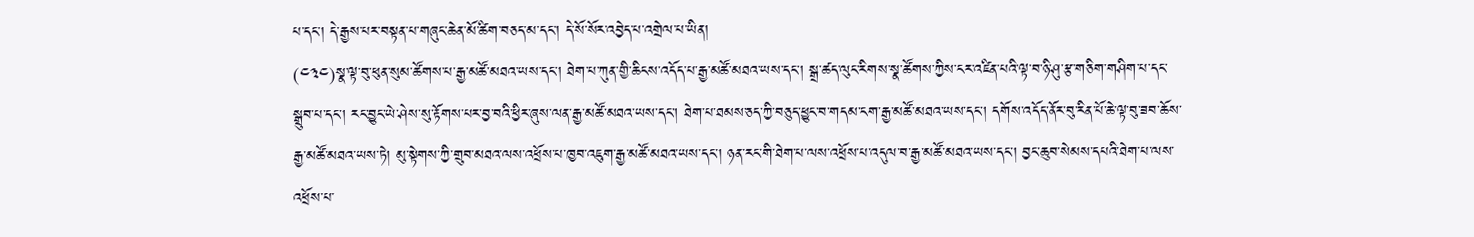པ་དང་། དེ་རྒྱས་པར་བསྟན་པ་གཞུང་ཆེན་མོ་ཚིག་བཅད་མ་དང་། དེ་སོ་སོར་འབྱེད་པ་འགྲེལ་པ་ཡིན།
(༤༣༤)སྣ་ལྟ་བུ་ཕུན་སུམ་ཚོགས་པ་རྒྱ་མཚོ་མཐའ་ཡས་དང་། ཐེག་པ་ཀུན་གྱི་ཆིངས་འདོད་པ་རྒྱ་མཚོ་མཐའ་ཡས་དང་། སྒྲ་ཚད་ལུང་རིགས་སྣ་ཚོགས་ཀྱིས་ངར་འཛིན་པའི་ལྟ་བ་ཉི་ཤུ་རྩ་གཅིག་གཤིག་པ་དང་སྒྲུབ་པ་དང་། རང་བྱུང་ཡེ་ཤེས་སུ་རྟོགས་པར་བྱ་བའི་ཕྱིར་ཞུས་ལན་རྒྱ་མཚོ་མཐའ་ཡས་དང་། ཐེག་པ་ཐམས་ཅད་ཀྱི་བཅུད་ཕྱུང་བ་གདམ་ངག་རྒྱ་མཚོ་མཐའ་ཡས་དང་། དགོས་འདོད་ནོར་བུ་རིན་པོ་ཆེ་ལྟ་བུ་ཟབ་ཆོས་རྒྱ་མཚོ་མཐའ་ཡས་ཏེ། མུ་སྟེགས་ཀྱི་གྲུབ་མཐའ་ལས་འཕྲོས་པ་ཁྱབ་འཇུག་རྒྱ་མཚོ་མཐའ་ཡས་དང་། ཉན་རང་གི་ཐེག་པ་ལས་འཕྲོས་པ་འདུལ་བ་རྒྱ་མཚོ་མཐའ་ཡས་དང་། བྱང་ཆུབ་སེམས་དཔའི་ཐེག་པ་ལས་འཕྲོས་པ་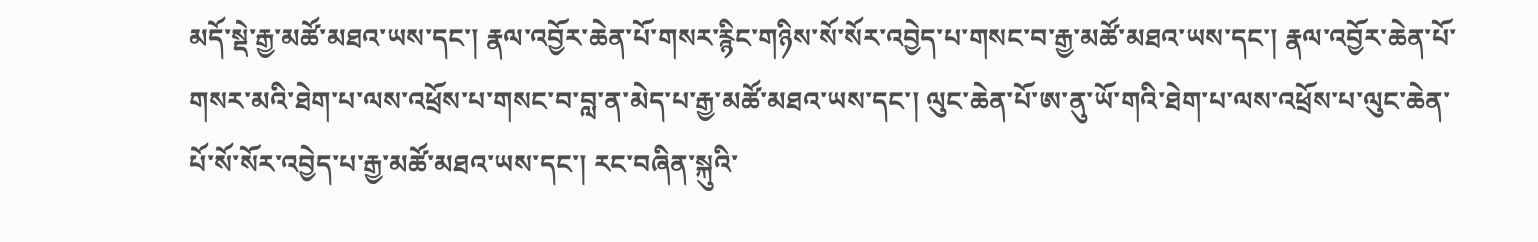མདོ་སྡེ་རྒྱ་མཚོ་མཐའ་ཡས་དང་། རྣལ་འབྱོར་ཆེན་པོ་གསར་རྙིང་གཉིས་སོ་སོར་འབྱེད་པ་གསང་བ་རྒྱ་མཚོ་མཐའ་ཡས་དང་། རྣལ་འབྱོར་ཆེན་པོ་གསར་མའི་ཐེག་པ་ལས་འཕྲོས་པ་གསང་བ་བླ་ན་མེད་པ་རྒྱ་མཚོ་མཐའ་ཡས་དང་། ལུང་ཆེན་པོ་ཨ་ནུ་ཡོ་གའི་ཐེག་པ་ལས་འཕྲོས་པ་ལུང་ཆེན་པོ་སོ་སོར་འབྱེད་པ་རྒྱ་མཚོ་མཐའ་ཡས་དང་། རང་བཞིན་སྐུའི་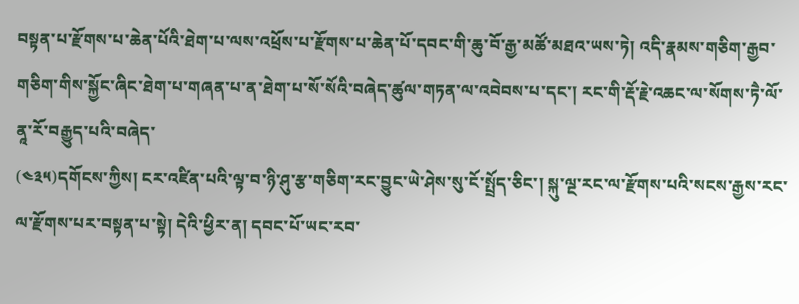བསྟན་པ་རྫོགས་པ་ཆེན་པོའི་ཐེག་པ་ལས་འཕྲོས་པ་རྫོགས་པ་ཆེན་པོ་དབང་གི་ཆུ་བོ་རྒྱ་མཚོ་མཐའ་ཡས་ཏེ། འདི་རྣམས་གཅིག་རྒྱབ་གཅིག་གིས་སྐྱོང་ཞིང་ཐེག་པ་གཞན་པ་ན་ཐེག་པ་སོ་སོའི་བཞེད་ཚུལ་གཏན་ལ་འབེབས་པ་དང་། རང་གི་རྡོ་རྗེ་འཆང་ལ་སོགས་ཏཻ་ལོ་ནཱ་རོ་བརྒྱུད་པའི་བཞེད་
(༤༣༥)དགོངས་ཀྱིས། ངར་འཛིན་པའི་ལྟ་བ་ཉི་ཤུ་རྩ་གཅིག་རང་བྱུང་ཡེ་ཤེས་སུ་ངོ་སྤྲོད་ཅིང་། སྐུ་ལྔ་རང་ལ་རྫོགས་པའི་སངས་རྒྱས་རང་ལ་རྫོགས་པར་བསྟན་པ་སྟེ། དེའི་ཕྱིར་ན། དབང་པོ་ཡང་རབ་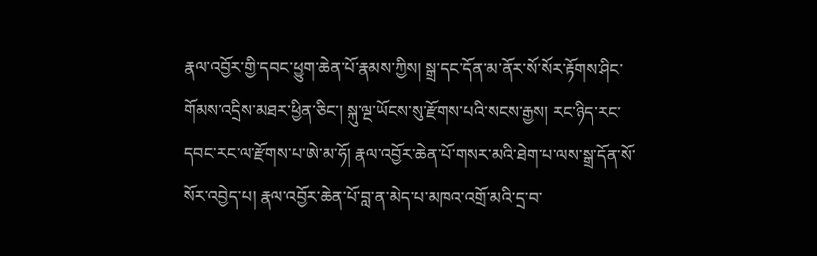རྣལ་འབྱོར་གྱི་དབང་ཕྱུག་ཆེན་པོ་རྣམས་ཀྱིས། སྒྲ་དང་དོན་མ་ནོར་སོ་སོར་རྟོགས་ཤིང་གོམས་འདྲིས་མཐར་ཕྱིན་ཅིང་། སྐུ་ལྔ་ཡོངས་སུ་རྫོགས་པའི་སངས་རྒྱས། རང་ཉིད་རང་དབང་རང་ལ་རྫོགས་པ་ཨེ་མ་ཧོ། རྣལ་འབྱོར་ཆེན་པོ་གསར་མའི་ཐེག་པ་ལས་སྒྲ་དོན་སོ་སོར་འབྱེད་པ། རྣལ་འབྱོར་ཆེན་པོ་བླ་ན་མེད་པ་མཁའ་འགྲོ་མའི་དྲ་བ་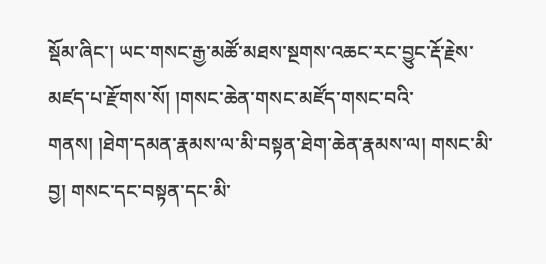སྡོམ་ཞིང་། ཡང་གསང་རྒྱ་མཚོ་མཐས་སྔགས་འཆང་རང་བྱུང་རྡོ་རྗེས་མཛད་པ་རྫོགས་སོ། །གསང་ཆེན་གསང་མཛོད་གསང་བའི་གནས། །ཐེག་དམན་རྣམས་ལ་མི་བསྟན་ཐེག་ཆེན་རྣམས་ལ། གསང་མི་བྱ། གསང་དང་བསྟན་དང་མི་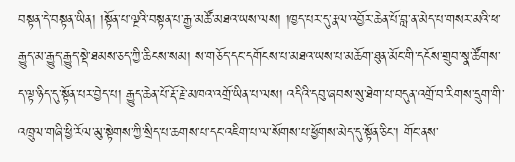བསྟན་དེ་བསྟན་ཡིན། །སྟོན་པ་ལྔའི་བསྟན་པ་རྒྱ་མཚོ་མཐའ་ཡས་ལས། །ཁྱད་པར་དུ་རྣལ་འབྱོར་ཆེན་པོ་བླ་ན་མེད་པ་གསར་མའི་ཕ་རྒྱུད་མ་རྒྱུད་རྒྱུད་སྡེ་ཐམས་ཅད་ཀྱི་ཆིངས་སམ། ས་གཅོད་དང་དགོངས་པ་མཐའ་ཡས་པ་མཆོག་ཐུན་མོང་གི་དངོས་གྲུབ་སྣ་ཚོགས་ད་ལྟ་ཉིད་དུ་སྟོན་པར་བྱེད་པ། རྒྱུད་ཆེན་པོ་རྡོ་རྗེ་མཁའ་འགྲོ་ཡིན་པ་ལས། འདིའི་དབུ་ཞབས་སུ་ཐེག་པ་བདུན་འགྲོ་བ་རིགས་དྲུག་གི་འཁྲུལ་གཞི་ཕྱི་རོལ་མུ་སྟེགས་ཀྱི་སྲིད་པ་ཆགས་པ་དང་འཇིག་པ་ལ་སོགས་པ་ཕྱོགས་མེད་དུ་སྟོན་ཅིང་། གོང་ནས་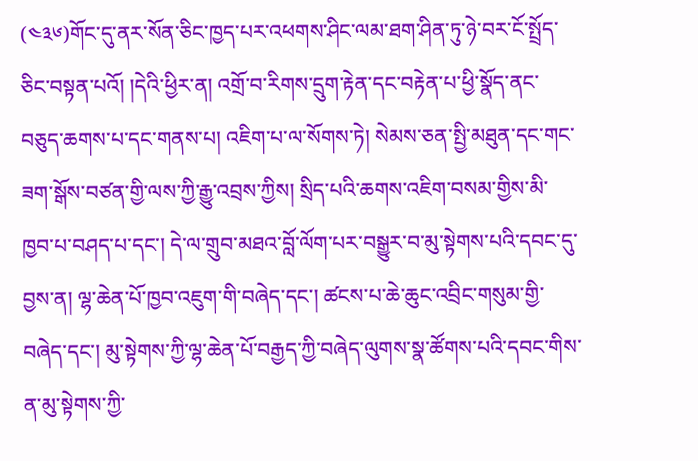(༤༣༦)གོང་དུ་ནར་སོན་ཅིང་ཁྱད་པར་འཕགས་ཤིང་ལམ་ཐག་ཤིན་ཏུ་ཉེ་བར་ངོ་སྤྲོད་ཅིང་བསྟན་པའོ། །དེའི་ཕྱིར་ན། འགྲོ་བ་རིགས་དྲུག་རྟེན་དང་བརྟེན་པ་ཕྱི་སྣོད་ནང་བཅུད་ཆགས་པ་དང་གནས་པ། འཇིག་པ་ལ་སོགས་ཏེ། སེམས་ཅན་སྤྱི་མཐུན་དང་གང་ཟག་སྒོས་བཙན་གྱི་ལས་ཀྱི་རྒྱུ་འབྲས་ཀྱིས། སྲིད་པའི་ཆགས་འཇིག་བསམ་གྱིས་མི་ཁྱབ་པ་བཤད་པ་དང་། དེ་ལ་གྲུབ་མཐའ་བློ་ལོག་པར་བསྒྱུར་བ་མུ་སྟེགས་པའི་དབང་དུ་བྱས་ན། ལྷ་ཆེན་པོ་ཁྱབ་འཇུག་གི་བཞེད་དང་། ཚངས་པ་ཆེ་ཆུང་འབྲིང་གསུམ་གྱི་བཞེད་དང་། མུ་སྟེགས་ཀྱི་ལྷ་ཆེན་པོ་བརྒྱད་ཀྱི་བཞེད་ལུགས་སྣ་ཚོགས་པའི་དབང་གིས་ན་མུ་སྟེགས་ཀྱི་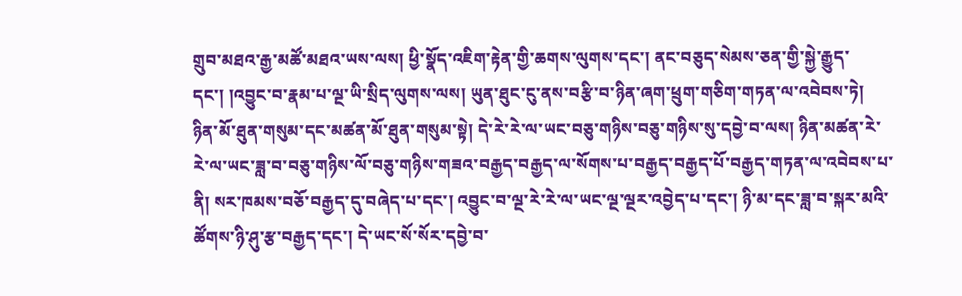གྲུབ་མཐའ་རྒྱ་མཚོ་མཐའ་ཡས་ལས། ཕྱི་སྣོད་འཇིག་རྟེན་གྱི་ཆགས་ལུགས་དང་། ནང་བཅུད་སེམས་ཅན་གྱི་སྐྱེ་རྒྱུད་དང་། །འབྱུང་བ་རྣམ་པ་ལྔ་ཡི་སྲིད་ལུགས་ལས། ཡུན་ཐུང་ངུ་ནས་བརྩི་བ་ཉིན་ཞག་ཕྲུག་གཅིག་གཏན་ལ་འབེབས་ཏེ། ཉིན་མོ་ཐུན་གསུམ་དང་མཚན་མོ་ཐུན་གསུམ་སྟེ། དེ་རེ་རེ་ལ་ཡང་བཅུ་གཉིས་བཅུ་གཉིས་སུ་དབྱེ་བ་ལས། ཉིན་མཚན་རེ་རེ་ལ་ཡང་ཟླ་བ་བཅུ་གཉིས་ལོ་བཅུ་གཉིས་གཟའ་བརྒྱད་བརྒྱད་ལ་སོགས་པ་བརྒྱད་བརྒྱད་པོ་བརྒྱད་གཏན་ལ་འབེབས་པ་ནི། སར་ཁམས་བཅོ་བརྒྱད་དུ་བཞེད་པ་དང་། འབྱུང་བ་ལྔ་རེ་རེ་ལ་ཡང་ལྔ་ལྔར་འབྱེད་པ་དང་། ཉི་མ་དང་ཟླ་བ་སྐར་མའི་ཚོགས་ཉི་ཤུ་རྩ་བརྒྱད་དང་། དེ་ཡང་སོ་སོར་དབྱེ་བ་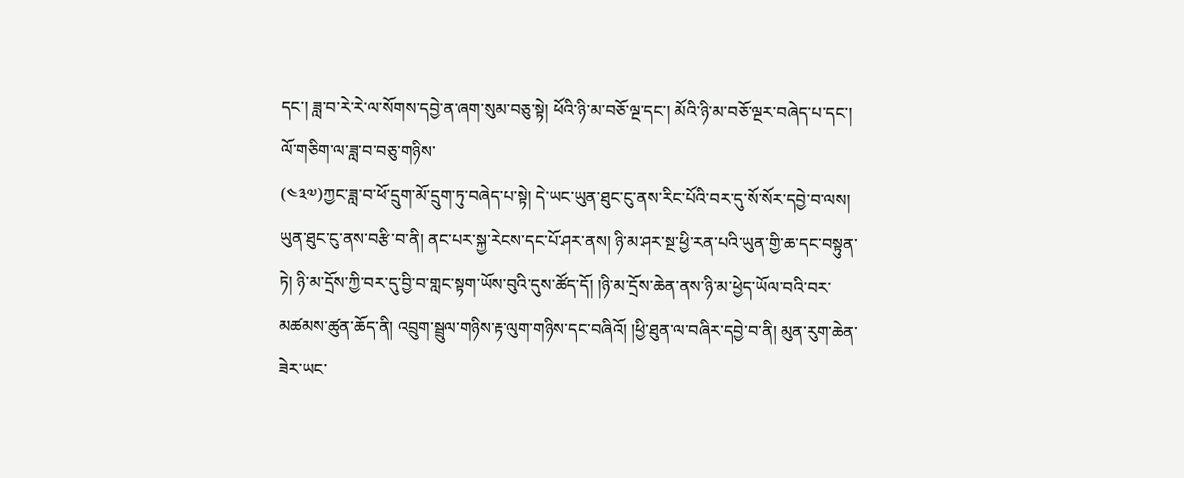དང་། ཟླ་བ་རེ་རེ་ལ་སོགས་དབྱེ་ན་ཞག་སུམ་བཅུ་སྟེ། ཕོའི་ཉི་མ་བཅོ་ལྔ་དང་། མོའི་ཉི་མ་བཅོ་ལྔར་བཞེད་པ་དང་། ལོ་གཅིག་ལ་ཟླ་བ་བཅུ་གཉིས་
(༤༣༧)ཀྱང་ཟླ་བ་ཕོ་དྲུག་མོ་དྲུག་ཏུ་བཞེད་པ་སྟེ། དེ་ཡང་ཡུན་ཐུང་ངུ་ནས་རིང་པོའི་བར་དུ་སོ་སོར་དབྱེ་བ་ལས། ཡུན་ཐུང་ངུ་ནས་བརྩི་བ་ནི། ནང་པར་སྐྱ་རེངས་དང་པོ་ཤར་ནས། ཉི་མ་ཤར་སྔ་ཕྱི་རན་པའི་ཡུན་གྱི་ཆ་དང་བསྟུན་ཏེ། ཉི་མ་དྲོས་ཀྱི་བར་དུ་བྱི་བ་གླང་སྟག་ཡོས་བུའི་དུས་ཚོད་དོ། །ཉི་མ་དྲོས་ཆེན་ནས་ཉི་མ་ཕྱེད་ཡོལ་བའི་བར་མཚམས་ཚུན་ཆོད་ནི། འབྲུག་སྦྲུལ་གཉིས་རྟ་ལུག་གཉིས་དང་བཞིའོ། །ཕྱི་ཐུན་ལ་བཞིར་དབྱེ་བ་ནི། མུན་རུག་ཆེན་ཟེར་ཡང་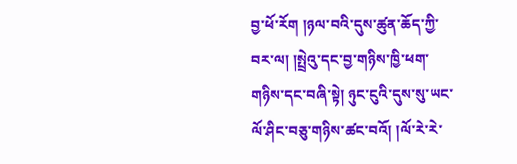བྱ་ཕོ་རོག །ཉལ་བའི་དུས་ཚུན་ཆོད་ཀྱི་བར་ལ། །སྤྲེའུ་དང་བྱ་གཉིས་ཁྱི་ཕག་གཉིས་དང་བཞི་སྟེ། ཉུང་ངུའི་དུས་སུ་ཡང་ལོ་ཤིང་བཅུ་གཉིས་ཚང་བའོ། །ལོ་རེ་རེ་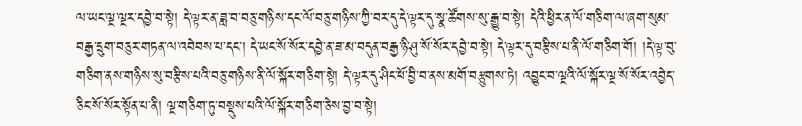ལ་ཡང་ལྔ་ལྔར་དབྱེ་བ་སྟེ། དེ་ལྟར་ན་ཟླ་བ་བཅུ་གཉིས་དང་ལོ་བཅུ་གཉིས་ཀྱི་བར་དུ་དེ་ལྟར་དུ་སྣ་ཚོགས་སུ་རྒྱུ་བ་སྟེ། དེའི་ཕྱིར་ན་ལོ་གཅིག་ལ་ཞག་སུམ་བརྒྱ་དྲུག་བཅུར་གཏན་ལ་འབེབས་པ་དང་། དེ་ཡང་སོ་སོར་དབྱེ་ན་ཟ་མ་བདུན་བརྒྱ་ཉི་ཤུ་སོ་སོར་དབྱེ་བ་སྟེ། དེ་ལྟར་དུ་བརྩིས་པ་ནི་ལོ་གཅིག་གོ། །དེ་ལྟ་བུ་གཅིག་ནས་གཉིས་སུ་བརྩིས་པའི་བཅུ་གཉིས་ནི་ལོ་སྐོར་གཅིག་སྟེ། དེ་ལྟར་དུ་ཤིང་ཕོ་བྱི་བ་ནས་མགོ་བརྩུགས་ཏེ། འབྱུང་བ་ལྔའི་ལོ་སྐོར་ལྔ་སོ་སོར་འབྱེད་ཅིང་སོ་སོར་སྟོན་པ་ནི། ལྔ་གཅིག་ཏུ་བསྡུས་པའི་ལོ་སྐོར་གཅིག་ཅེས་བྱ་བ་སྟེ།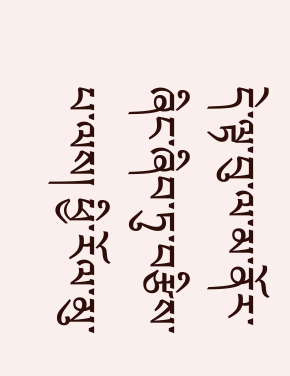དེ་ལྟ་བུ་ལ་མ་ནོར་ཞིང་ཞིབ་ཏུ་བརྩིས་པ་ལས། ཕྱི་རོལ་མུ་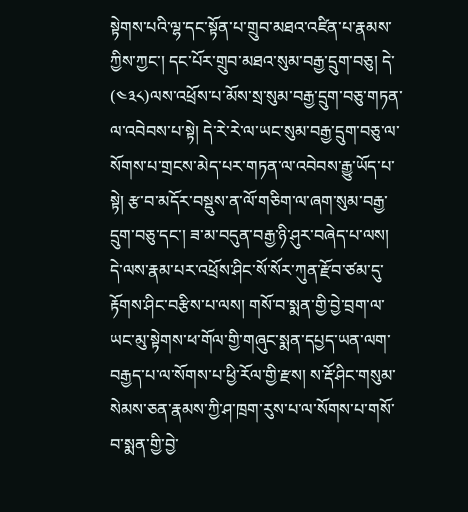སྟེགས་པའི་ལྷ་དང་སྟོན་པ་གྲུབ་མཐའ་འཛིན་པ་རྣམས་ཀྱིས་ཀྱང་། དང་པོར་གྲུབ་མཐའ་སུམ་བརྒྱ་དྲུག་བཅུ། དེ་
(༤༣༨)ལས་འཕྲོས་པ་མོས་སྲ་སུམ་བརྒྱ་དྲུག་བཅུ་གཏན་ལ་འབེབས་པ་སྟེ། དེ་རེ་རེ་ལ་ཡང་སུམ་བརྒྱ་དྲུག་བཅུ་ལ་སོགས་པ་གྲངས་མེད་པར་གཏན་ལ་འབེབས་རྒྱུ་ཡོད་པ་སྟེ། རྩ་བ་མདོར་བསྡུས་ན་ལོ་གཅིག་ལ་ཞག་སུམ་བརྒྱ་དྲུག་བཅུ་དང་། ཟ་མ་བདུན་བརྒྱ་ཉི་ཤུར་བཞེད་པ་ལས། དེ་ལས་རྣམ་པར་འཕྲོས་ཤིང་སོ་སོར་ཀུན་རྫོབ་ཙམ་དུ་རྟོགས་ཤིང་བརྩིས་པ་ལས། གསོ་བ་སྨན་གྱི་བྱེ་བྲག་ལ་ཡང་མུ་སྟེགས་ཕ་གོལ་གྱི་གཞུང་སྨན་དཔྱད་ཡན་ལག་བརྒྱད་པ་ལ་སོགས་པ་ཕྱི་རོལ་གྱི་རྫས། ས་རྡོ་ཤིང་གསུམ་སེམས་ཅན་རྣམས་ཀྱི་ཤ་ཁྲག་རུས་པ་ལ་སོགས་པ་གསོ་བ་སྨན་གྱི་བྱེ་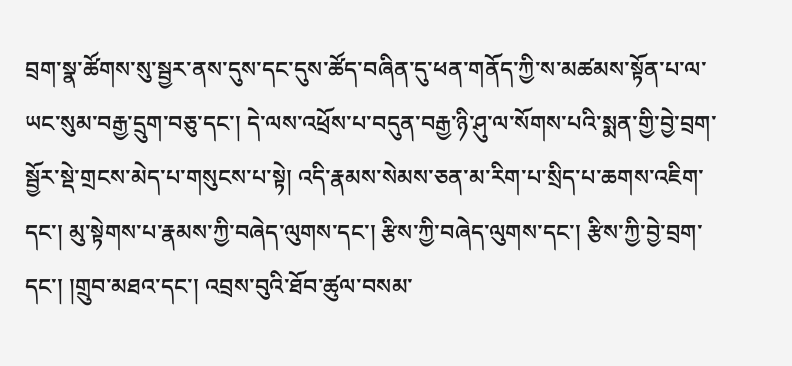བྲག་སྣ་ཚོགས་སུ་སྦྱར་ནས་དུས་དང་དུས་ཚོད་བཞིན་དུ་ཕན་གནོད་ཀྱི་ས་མཚམས་སྟོན་པ་ལ་ཡང་སུམ་བརྒྱ་དྲུག་བཅུ་དང་། དེ་ལས་འཕྲོས་པ་བདུན་བརྒྱ་ཉི་ཤུ་ལ་སོགས་པའི་སྨན་གྱི་བྱེ་བྲག་སྦྱོར་སྡེ་གྲངས་མེད་པ་གསུངས་པ་སྟེ། འདི་རྣམས་སེམས་ཅན་མ་རིག་པ་སྲིད་པ་ཆགས་འཇིག་དང་། མུ་སྟེགས་པ་རྣམས་ཀྱི་བཞེད་ལུགས་དང་། རྩིས་ཀྱི་བཞེད་ལུགས་དང་། རྩིས་ཀྱི་བྱེ་བྲག་དང་། །གྲུབ་མཐའ་དང་། འབྲས་བུའི་ཐོབ་ཚུལ་བསམ་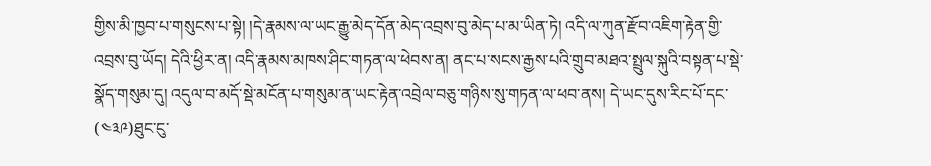གྱིས་མི་ཁྱབ་པ་གསུངས་པ་སྟེ། །དེ་རྣམས་ལ་ཡང་རྒྱུ་མེད་དོན་མེད་འབྲས་བུ་མེད་པ་མ་ཡིན་ཏེ། འདི་ལ་ཀུན་རྫོབ་འཇིག་རྟེན་གྱི་འབྲས་བུ་ཡོད། དེའི་ཕྱིར་ན། འདི་རྣམས་མཁས་ཤིང་གཏན་ལ་ཕེབས་ན། ནང་པ་སངས་རྒྱས་པའི་གྲུབ་མཐའ་སྤྲུལ་སྐུའི་བསྟན་པ་སྡེ་སྣོད་གསུམ་དུ། འདུལ་བ་མདོ་སྡེ་མངོན་པ་གསུམ་ན་ཡང་རྟེན་འབྲེལ་བཅུ་གཉིས་སུ་གཏན་ལ་ཕབ་ནས། དེ་ཡང་དུས་རིང་པོ་དང་
(༤༣༩)ཐུང་ངུ་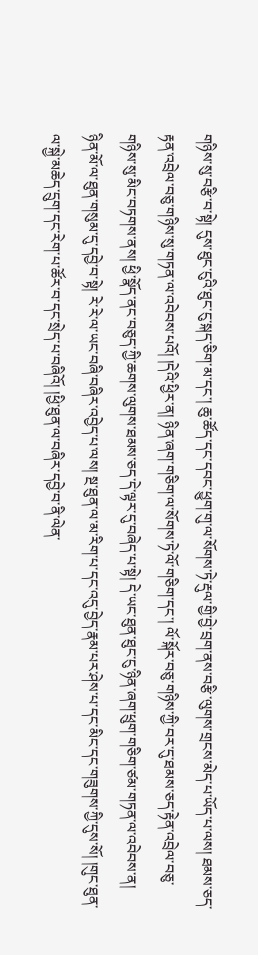གཉིས་སུ་བརྩི་བ་སྟེ། དུས་ཐུང་ངུའི་ཐུང་ངུ་སྐད་ཅིག་མ་དང་། ཆུ་ཚོད་དང་དབང་ཕྱུག་གུ་ལ་སོགས་ཏེ་རྡུལ་གྱི་བྱེ་བྲག་ནས་བརྩི་ལུགས་གྲངས་མེད་པ་ཡོད་པ་ལས། ཐམས་ཅད་རྟན་འབྲེལ་བཅུ་གཉིས་སུ་གཏན་ལ་འབེབས་པའོ། །དེའི་ཕྱིར་ན། ཉིན་ཞག་གཅིག་ལ་སོགས་ཏེ་ལོ་གཅིག་དང་། ལོ་སྐོར་བཅུ་གཉིས་ཀྱི་བར་དུ་ཐམས་ཅད་རྟེན་འབྲེལ་བཅུ་གཉིས་སུ་མིང་བཏགས་ནས། ཕྱི་སྣོད་ནང་བཅུད་ཀྱི་ཆགས་ལུགས་ཐམས་ཅད་དེ་ལྟར་དུ་བཞེད་པ་སྟེ། དེ་ཡང་ཐུན་ཐུང་ངུ་ཉིན་ཞག་ཕྲུག་གཅིག་ཙམ་གཏན་ལ་འབེབས་ན། ཉིན་མོ་ལ་ཐུན་གསུམ་དུ་དབྱེ་བ་སྟེ། རེ་རེ་ལ་ཡང་བཞི་བཞིར་འབྱེད་པ་ལས། སྔ་ཐུན་ལ་མ་རིག་པ་དང་འདུ་བྱེད་རྣམ་པར་ཤེས་པ་དང་མིང་དང་གཟུགས་ཀྱི་དུས་སོ། །གུང་ཐུན་ལ་སྐྱེ་མཆེད་དྲུག་དང་རེག་པ་ཚོར་བ་དང་སྲེད་པ་བཞིའོ། །ཕྱི་ཐུན་ལ་བཞིར་དབྱེ་བ་ནི་ལེན་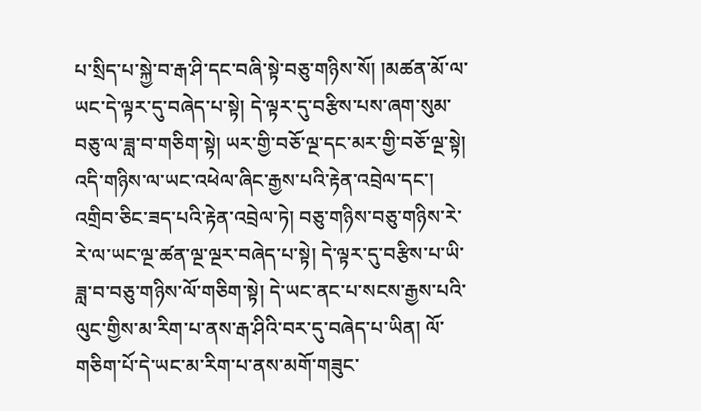པ་སྲིད་པ་སྐྱེ་བ་རྒ་ཤི་དང་བཞི་སྟེ་བཅུ་གཉིས་སོ། །མཚན་མོ་ལ་ཡང་དེ་ལྟར་དུ་བཞེད་པ་སྟེ། དེ་ལྟར་དུ་བརྩིས་པས་ཞག་སུམ་བཅུ་ལ་ཟླ་བ་གཅིག་སྟེ། ཡར་གྱི་བཅོ་ལྔ་དང་མར་གྱི་བཅོ་ལྔ་སྟེ། འདི་གཉིས་ལ་ཡང་འཕེལ་ཞིང་རྒྱས་པའི་རྟེན་འབྲེལ་དང་། འགྲིབ་ཅིང་ཟད་པའི་རྟེན་འབྲེལ་ཏེ། བཅུ་གཉིས་བཅུ་གཉིས་རེ་རེ་ལ་ཡང་ལྔ་ཚན་ལྔ་ལྔར་བཞེད་པ་སྟེ། དེ་ལྟར་དུ་བརྩིས་པ་ཡི་ཟླ་བ་བཅུ་གཉིས་ལོ་གཅིག་སྟེ། དེ་ཡང་ནང་པ་སངས་རྒྱས་པའི་ལུང་གྱིས་མ་རིག་པ་ནས་རྒ་ཤིའི་བར་དུ་བཞེད་པ་ཡིན། ལོ་གཅིག་པོ་དེ་ཡང་མ་རིག་པ་ནས་མགོ་གཟུང་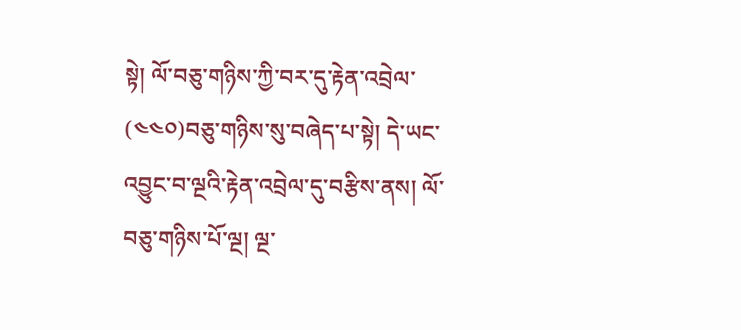སྟེ། ལོ་བཅུ་གཉིས་ཀྱི་བར་དུ་རྟེན་འབྲེལ་
(༤༤༠)བཅུ་གཉིས་སུ་བཞེད་པ་སྟེ། དེ་ཡང་འབྱུང་བ་ལྔའི་རྟེན་འབྲེལ་དུ་བརྩིས་ནས། ལོ་བཅུ་གཉིས་པོ་ལྔ། ལྔ་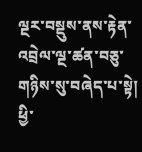ལྔར་བསྡུས་ནས་རྟེན་འབྲེལ་ལྔ་ཚན་བཅུ་གཉིས་སུ་བཞེད་པ་སྟེ། ཕྱི་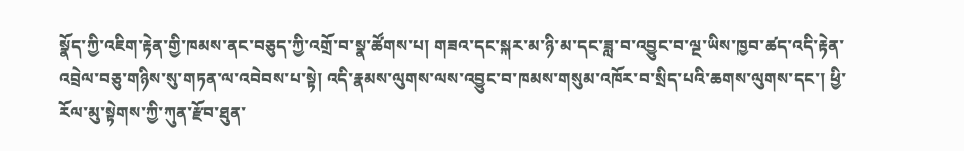སྣོད་ཀྱི་འཇིག་རྟེན་གྱི་ཁམས་ནང་བཅུད་ཀྱི་འགྲོ་བ་སྣ་ཚོགས་པ། གཟའ་དང་སྐར་མ་ཉི་མ་དང་ཟླ་བ་འབྱུང་བ་ལྔ་ཡིས་ཁྱབ་ཚད་འདི་རྟེན་འབྲེལ་བཅུ་གཉིས་སུ་གཏན་ལ་འབེབས་པ་སྟེ། འདི་རྣམས་ལུགས་ལས་འབྱུང་བ་ཁམས་གསུམ་འཁོར་བ་སྲིད་པའི་ཆགས་ལུགས་དང་། ཕྱི་རོལ་མུ་སྟེགས་ཀྱི་ཀུན་རྫོབ་ཐུན་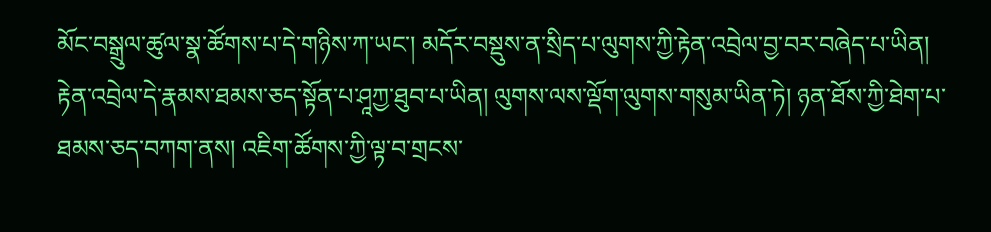མོང་བསྒྲུལ་ཚུལ་སྣ་ཚོགས་པ་དེ་གཉིས་ཀ་ཡང་། མདོར་བསྡུས་ན་སྲིད་པ་ལུགས་ཀྱི་རྟེན་འབྲེལ་བྱ་བར་བཞེད་པ་ཡིན། རྟེན་འབྲེལ་དེ་རྣམས་ཐམས་ཅད་སྟོན་པ་ཤཱཀྱ་ཐུབ་པ་ཡིན། ལུགས་ལས་ལྡོག་ལུགས་གསུམ་ཡིན་ཏེ། ཉན་ཐོས་ཀྱི་ཐེག་པ་ཐམས་ཅད་བཀག་ནས། འཇིག་ཚོགས་ཀྱི་ལྟ་བ་གྲངས་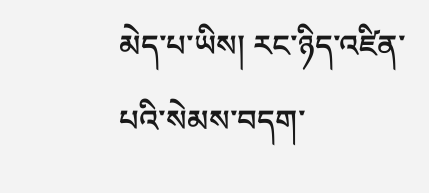མེད་པ་ཡིས། རང་ཉིད་འཛིན་པའི་སེམས་བདག་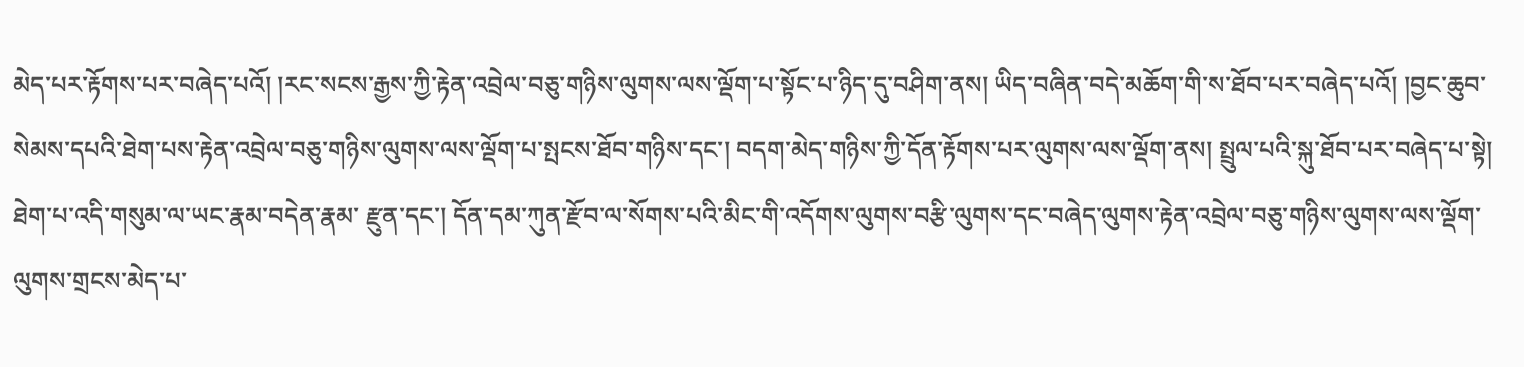མེད་པར་རྟོགས་པར་བཞེད་པའོ། །རང་སངས་རྒྱས་ཀྱི་རྟེན་འབྲེལ་བཅུ་གཉིས་ལུགས་ལས་ལྡོག་པ་སྟོང་པ་ཉིད་དུ་བཤིག་ནས། ཡིད་བཞིན་བདེ་མཆོག་གི་ས་ཐོབ་པར་བཞེད་པའོ། །བྱང་ཆུབ་སེམས་དཔའི་ཐེག་པས་རྟེན་འབྲེལ་བཅུ་གཉིས་ལུགས་ལས་ལྡོག་པ་སྤངས་ཐོབ་གཉིས་དང་། བདག་མེད་གཉིས་ཀྱི་དོན་རྟོགས་པར་ལུགས་ལས་ལྡོག་ནས། སྤྲུལ་པའི་སྐུ་ཐོབ་པར་བཞེད་པ་སྟེ། ཐེག་པ་འདི་གསུམ་ལ་ཡང་རྣམ་བདེན་རྣམ་ རྫུན་དང་། དོན་དམ་ཀུན་རྫོབ་ལ་སོགས་པའི་མིང་གི་འདོགས་ལུགས་བརྩི་ལུགས་དང་བཞེད་ལུགས་རྟེན་འབྲེལ་བཅུ་གཉིས་ལུགས་ལས་ལྡོག་ལུགས་གྲངས་མེད་པ་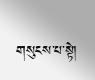གསུངས་པ་སྟེ།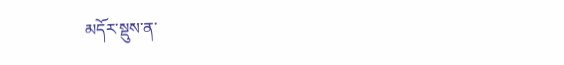མདོར་སྡུས་ན་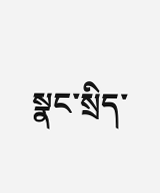སྣང་སྲིད་